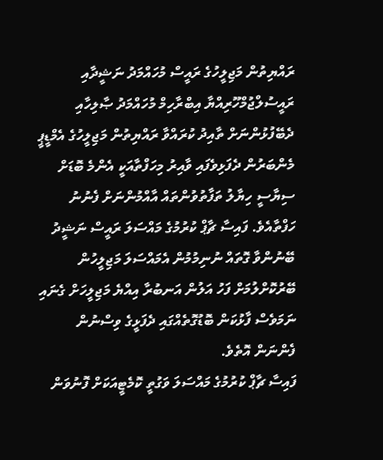ރައްޔިތުން މަޖިލީހުގެ ރައީސް މުހައްމަދު ނަޝީދާއި ރައީސުލްޖުމްހޫރިއްޔާ އިބްރާހިމް މުހައްމަދު ޞާލިހާއި ދެބޭފުޅުންނަށް ތާއިދު ކުރައްވާ ރައްޔިތުން މަޖިލީހުގެ އެމްޑީޕީ މެންބަރުން ދެފަޅިވެފައި ވާއިރު މިހަފްތާއަކީ އެންމެ ބޮޑަށް ސިޔާސީ ހިޔާލު ތަފާތުވުންތައް އާއްމުންނަށް ފެނުނު ހަފްތާއެވެ. ފައިސާ ޗާޕް ކުރުމުގެ މައްސަލަ ރައީސް ނަޝީދު ބޭނުންވާ ގޮތައް ނުނިމުމުން އެމައްސަލަ މަޖިލީހުން ބޭރުކޮށްލުމަށް ފަހު އަލުން އަނބުރާ އިއްޔެ މަޖިލީހަށް ގެނައި ނަމަވެސް ފާޅުކަން ބޮޑުގޮތެއްގައި ދެފަޅީގެ ވިސްނުން ފެންނަން އޮތެވެ.
ފައިސާ ޗާޕް ކުރުމުގެ މައްސަލަ ވަގުތީ ކޮމެޓީއަކަށް ފޮނުވަން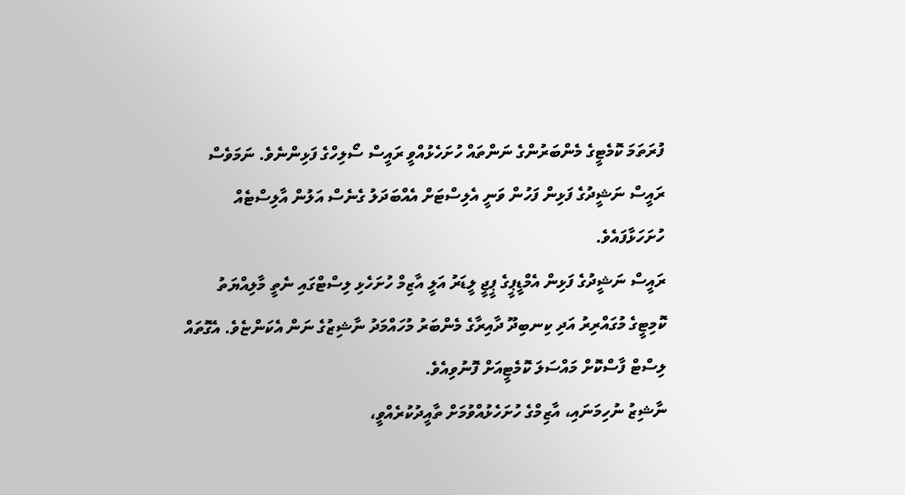ފުރަތަމަ ކޮމެޓީގެ މެންބަރުންގެ ނަންތައް ހުށަހެޅުއްވީ ރައީސް ސޯލިހްގެ ފަޅިންނެވެ. ނަމަވެސް ރައީސް ނަޝީދުގެ ފަޅިން ފަހުން ވަނީ އެލިސްޓަށް އެއްބަދަލު ގެނެސް އަލުން އާލިސްޓެއް ހުށަހަޅާފައެވެ.
ރައީސް ނަޝީދުގެ ފަޅިން އެމްޑީޕީގެ ޕީޖީ ލީޑަރު އަލީ އާޒިމް ހުށަހެޅި ލިސްޓްގައި ނެތީ މާލިއްޔަތު ކޮމިޓީގެ މުގައްރިރު އަދި ކިނބިދޫ ދާއިރާގެ މެންބަރު މުހައްމަދު ނާޝިޒުގެ ނަން އެކަންޏެވެ. އެގޮތައް ލިސްޓް ފާސްކޮށް މައްސަލަ ކޮމެޓީއަށް ފޮނުވިއެވެ.
ނާޝިޒު ނުހިމަނައި، އާޒިމްގެ ހުށަހެޅުއްވުމަށް ތާއީދުކުރެއްވީ،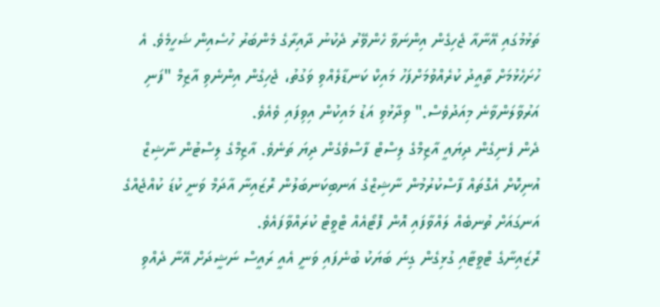ތަޅުމުގައި އޭނާއާ ޖެހިގެން އިންނަވާ ހެންވޭރު ދެކުނު ދާއިރާގެ މެންބަރު ހުސެއިން ޝަހީމެވެ. އެ ހުށަހެޅުމަށް ތާއީދު ކުރެއްވުމަށްފަހު މައިކް ކަނޑާލެއްވި ވަގުތު، ޖެހިގެން އިންނެވި އާޒިމް "ފަނި އަރުވާލަންވާނެ މިއަދުވެސް." ވިދާޅުވި އަޑު މައިކުން އިވިފައި ވެއެވެ.
ދެން ފެނިގެން ދިޔައީ އާޒިމްގެ ލިސްޓް ފާސްވެގެން ދިޔަ ތަނެވެ. އާޒިމްގެ ލިސްޓުން ނާޝިޒް އުނިކޮށް އެގޮތައް ފާސްކުރުމުން ނާޝިޒްގެ އަނބިކަނބަލުން ރޮޒައިނާ އާދަމް ވަނީ ކުޑަ ކުއްޖެއްގެ އަނގައަށް ތުނބެއް ލައްވާފައި އޮން ފޮޓޯއެއް ޓްވީޓް ކުރައްވާފައެވެ.
ރޮޒައިނާގެ ޓްވީޓާއި ގުޅިގެން ގިނަ ބަޔަކު ބުނެފައި ވަނީ އެއީ ރައީސް ނަޝީދަށް އޭނާ ދެއްވި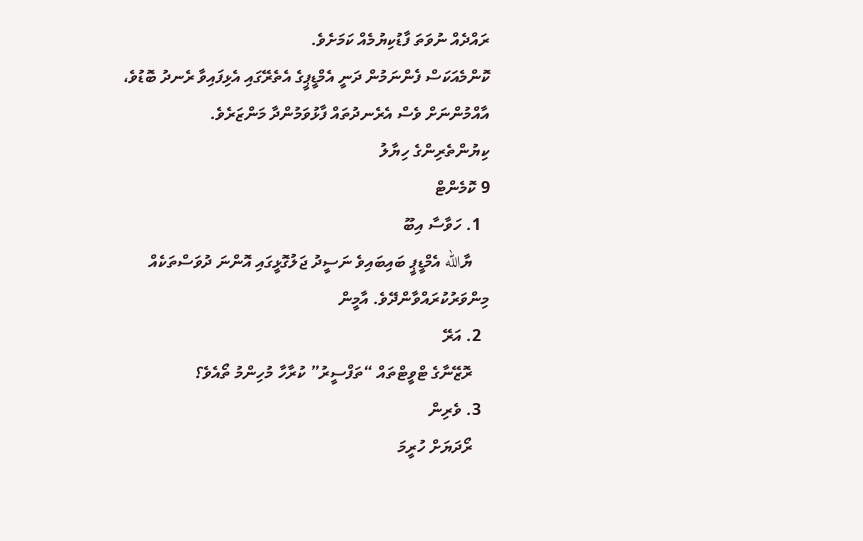ރައްދެއް ނުވަތަ ފާޑުކިޔުމެއް ކަމަށެވެ.
ކޮންމެއަކަސް ފެންނަމުން ދަނީ އެމްޑީޕީގެ އެތެރޭގައި އެޅިފައިވާ ރެނދު ބޮޑުވެ، އާއްމުންނަށް ވެސް އެރެނދުތައް ފާޅުވަމުންދާ މަންޒަރެވެ.
ކިޔުންތެރިންގެ ހިޔާލު
9 ކޮމެންޓް
  1. ހަވާސާ އިބޫ
    ޔާالله އެމްޑީޕީ ބައިބައިވެ ނަސީދު ޖަލުގޮޅީގައި އޮންނަ ދުވަސްތަކެއް މިންވަރުކުރައްވާންދޭވެ. އާމީން
  2. އަރޭ
    ރޮޒޭނާގެ ޓްވީޓްތައް “ތަފްސީރު” ކުރާހާ މުހިންމު ތޯއެވެ؟
  3. ވެރިން
    ރޯދަޔަށް ހުރީމަ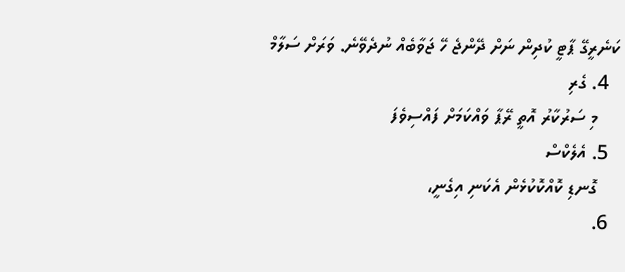ކަނެރީގޭ ޕާޓީ ކުދިން ނަށް ދޭންޖެ ހޭ ޖަވާބެއް ނުދެވޭނެ. ވަރަށް ސަލާމް
  4. ގެރި
    މި ސަރުކާރު އޮތީ ރޭޕާ ވައްކަމަށް ފައްސިވެފަ
  5. އެލެކްސް
    ގޮނޑި ކޮއްކޮކުޅެން އެކަނި އިގެނީ،
  6.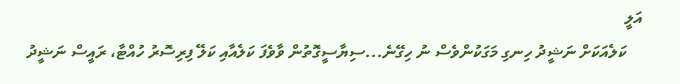އަލީ
    ކަލެއަކަށް ނަޝީދު ހިނގި މަގަކުންވެސް ނު ހިގޭނެ...ސިޔާސީގޮތުން ވާވެފަ ކަލެއާއި ކަލޭ ފިރިސޮރު ހުއްޓާ، ރައީސް ނަޝީދު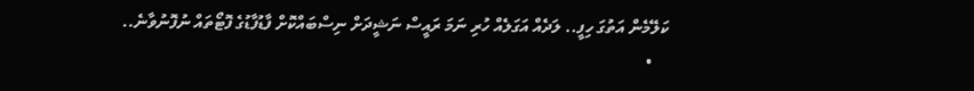ކަލޭމެން އަތުގަ ހިފީ.. ލަދެއް އަގަލެއް ހުރި ނަމަ ރައީސް ނަޝީދަށް ނިސްބައްކޮށް ފާޑުފާޑުގެ ފޮޓޯތައް ނުފޮނުވާނެ..
    •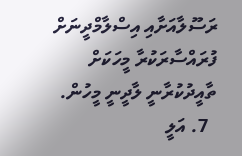ރަސޫލާއަށާއި އިސްލާމްދީނަށް ފުރައްސާރަކުރާ މީހަކަށް ތާއީދުކުރާނީ ލާދީނީ މީހުން.
  7. އަލީ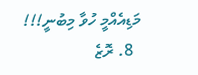މަޑިއެއްމީ ހުވާ މިބުނީ!!!
  8. ރޮޒެ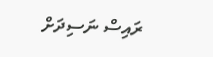ރައިސް ނަސިދަށް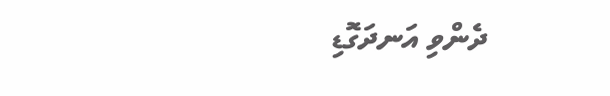ދެންވި އަނދަގޮޑި